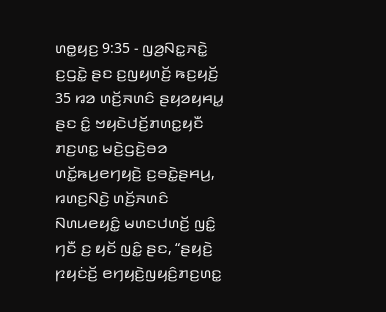ꤛꤥ꤭ꤟꤢ꤬ 9:35 - ꤜꤤ꤬ꤡꤢ꤭ꤏꤢꤧ꤭ ꤢ꤬ꤞꤢꤧ꤭ ꤔꤢ ꤢ꤬ꤜꤟꤛꤢꤩ꤬ ꤒꤢ꤬ꤟꤢꤩ꤬
35 ꤙꤤ ꤛꤢꤩ꤬ꤏꤛꤢꤨ ꤔꤟꤤꤟꤌꤣ꤭ ꤔꤢ ꤢꤨ꤭ ꤠꤟꤢꤧꤓꤢꤩ꤬ꤊꤛꤢ꤭ꤟꤢꤪ ꤊꤢ꤬ꤛꤢ꤭ ꤗꤢꤧ꤬ꤞꤢꤧ꤬ꤋꤤ ꤛꤢꤩ꤭ꤒꤣ꤬ꤕꤚꤟꤢꤧ꤬ ꤢ꤬ꤋꤢꤧ꤭ꤔꤌꤣ꤬, ꤙꤛꤢ꤬ꤡꤢꤧ꤬ ꤛꤢꤩ꤬ꤏꤛꤢꤨ ꤡꤛꤣꤕꤟꤢꤨ꤭ ꤗꤛꤢꤓꤛꤢꤩ꤬ ꤜꤢꤨ꤭ ꤚꤢꤪ ꤢ꤬ ꤟꤢꤩ ꤜꤢꤨ꤭ ꤔꤢ, “ꤔꤟꤢꤧ꤬ ꤐꤟꤢꤦꤢꤩ꤬ ꤕꤚꤟꤢꤧ꤬ꤜꤟꤢꤨ꤬ꤊꤢ꤬ꤛꤢ꤭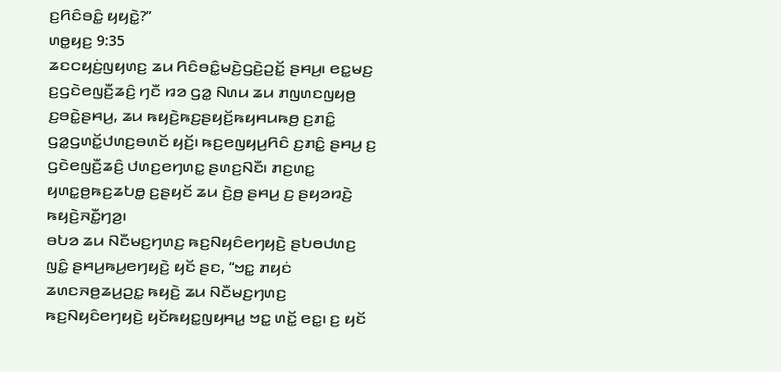ꤢ꤬ꤖꤢꤨꤋꤢꤨ꤭ ꤟꤟꤢꤧ꤭?”
ꤛꤥ꤭ꤟꤢ꤬ 9:35
ꤘꤢꤍꤟꤢꤦ꤬ꤜꤟꤛꤢ꤬ ꤘꤣ ꤖꤢꤨꤋꤢꤨ꤭ꤗꤢꤧ꤬ꤞꤢꤧ꤬ꤑꤢꤩ꤭ ꤔꤌꤣ꤬꤯ ꤕꤢ꤭ꤗꤢ꤬ ꤢ꤬ꤞꤢꤧꤕꤜꤢꤪ꤬ꤘꤢꤨ꤬ ꤚꤢꤪ ꤙꤤ ꤞꤤ꤭ ꤡꤛꤣ ꤘꤣ ꤊꤜꤛꤢꤜꤟꤥ꤬ ꤢ꤬ꤋꤢꤧ꤭ꤔꤌꤣ꤬, ꤘꤣ ꤒꤟꤢꤧ꤬ꤒꤢ꤬ꤔꤟꤢꤩ꤬ꤒꤟꤌꤣꤒꤥ꤬ ꤢ꤬ꤊꤢꤨ꤭ ꤞꤤ꤭ꤞꤛꤢꤩ꤭ꤓꤛꤢ꤬ꤋꤛꤢꤩ ꤟꤢꤩ꤬꤯ ꤒꤢ꤬ꤕꤜꤟꤣ꤬ꤖꤢꤨ ꤢ꤬ꤊꤢꤨ꤭ ꤔꤌꤣ꤬ ꤢ꤬ ꤞꤢꤧꤕꤜꤢꤪ꤬ꤘꤢꤨ꤬ ꤓꤛꤢ꤬ꤕꤚꤛꤢ꤭ ꤔꤛꤢ꤬ꤡꤢꤪ꤯ ꤊꤢ꤬ꤛꤢ꤭ ꤟꤛꤢ꤭ꤥ꤬ꤒꤢ꤬ꤘꤝꤥ꤭ ꤢ꤬ꤔꤟꤢꤩ ꤘꤣ ꤢꤧ꤬ꤥ꤬ ꤔꤌꤣ꤬ ꤢ꤬ ꤔꤟꤤꤙꤢꤧ꤬ ꤒꤟꤢꤧ꤬ꤏꤢꤪ꤭ꤚꤤ꤬꤯
ꤋꤝꤤ ꤘꤣ ꤡꤢꤪꤗꤢ꤬ꤚꤛꤢ꤬ ꤒꤢ꤬ꤡꤟꤢꤨꤕꤚꤟꤢꤧ꤬ ꤔꤝꤥꤓꤛꤢ꤬ ꤜꤢꤨ꤭ ꤔꤌꤣ꤬ꤒꤣ꤬ꤕꤚꤟꤢꤧ꤬ ꤟꤢꤩ ꤔꤢ, “ꤠꤢ꤭ ꤊꤟꤢꤦ ꤘꤛꤢꤏꤥ꤬ꤘꤣ꤬ꤑꤢ꤭ ꤒꤟꤢꤧ꤬ ꤘꤣ ꤡꤢꤪꤗꤢ꤬ꤚꤛꤢ꤬ ꤒꤢ꤬ꤡꤟꤢꤨꤕꤚꤟꤢꤧ꤬ ꤟꤢꤩꤒꤟꤢ꤭ꤜꤟꤌꤣ꤭ ꤠꤢ꤭ ꤛꤢꤩ꤭ ꤕꤢ꤭꤯ ꤢ꤬ ꤟꤢꤩ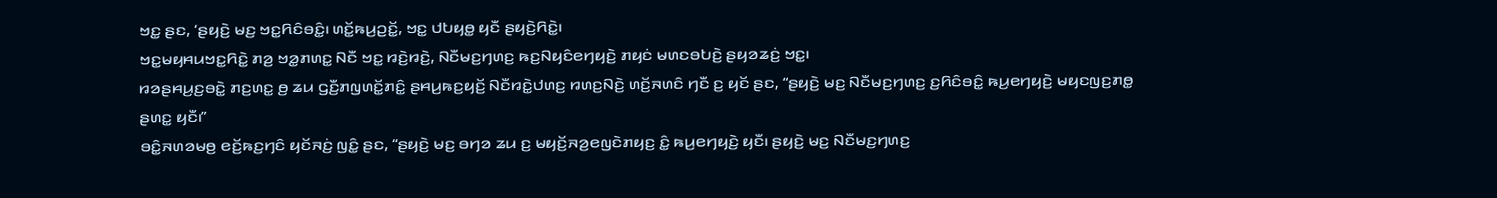ꤠꤢ꤭ ꤔꤢ, ‘ꤔꤟꤢꤧ꤬ ꤗꤢ꤬ ꤠꤢ꤭ꤖꤢꤨꤋꤢꤨ꤭꤯ ꤛꤢꤩ꤭ꤒꤣ꤬ꤑꤢꤩ꤭, ꤠꤢ꤭ ꤓꤝꤟꤥ꤭ ꤟꤢꤪ ꤔꤟꤢꤧ꤬ꤖꤢꤧ꤭꤯
ꤠꤢ꤭ꤗꤟꤌꤣꤠꤢ꤭ꤖꤢꤧ꤭ ꤊꤤ꤬ ꤠꤤ꤭ꤊꤛꤢ꤭ ꤡꤢꤪ ꤠꤢ꤭ ꤙꤢꤧ꤬ꤙꤢꤧ꤬, ꤡꤢꤪꤗꤢ꤬ꤚꤛꤢ꤬ ꤒꤢ꤬ꤡꤟꤢꤨꤕꤚꤟꤢꤧ꤬ ꤊꤟꤢꤦ ꤗꤛꤢꤋꤝꤢꤧ꤬ ꤔꤟꤤꤘꤢꤦ꤬ ꤠꤢ꤭꤯
ꤙꤤꤔꤌꤣ꤬ꤢ꤬ꤋꤢꤧ꤭ ꤊꤢ꤬ꤛꤢ꤭ ꤥ꤬ ꤘꤣ ꤞꤢꤪ꤬ꤊꤜꤛꤢꤩ꤭ꤊꤢꤨ꤭ ꤔꤌꤣ꤬ꤒꤢ꤬ꤟꤢꤩ꤬ ꤡꤢꤪꤙꤢꤧ꤭ꤓꤛꤢ꤬ ꤙꤛꤢ꤬ꤡꤢꤧ꤬ ꤛꤢꤩ꤬ꤏꤛꤢꤨ ꤚꤢꤪ ꤢ꤬ ꤟꤢꤩ ꤔꤢ, “ꤔꤟꤢꤧ꤬ ꤗꤢ꤬ ꤡꤢꤪꤗꤢ꤬ꤚꤛꤢ꤬ ꤢ꤬ꤖꤢꤨꤋꤢꤨ꤭ ꤒꤣ꤬ꤕꤚꤟꤢꤧ꤬ ꤗꤟꤢꤜꤢ꤬ꤊꤥ꤭ ꤔꤛꤢ꤭ ꤟꤢꤪ꤯”
ꤋꤢꤨ꤭ꤏꤛꤤꤗꤥ꤬ ꤕꤢꤩ꤬ꤒꤢ꤬ꤚꤢꤨ ꤟꤢꤩꤏꤢꤦ꤬ ꤜꤢꤨ꤭ ꤔꤢ, “ꤔꤟꤢꤧ꤬ ꤗꤢ꤬ ꤋꤚꤤ ꤘꤣ ꤢ꤬ ꤗꤟꤢꤩ꤬ꤏꤤ꤬ꤕꤜꤢꤧꤊꤟꤢ꤬ ꤢꤨ꤭ ꤒꤣ꤬ꤕꤚꤟꤢꤧ꤬ ꤟꤢꤪ꤯ ꤔꤟꤢꤧ꤬ ꤗꤢ꤬ ꤡꤢꤪꤗꤢ꤬ꤚꤛꤢ꤬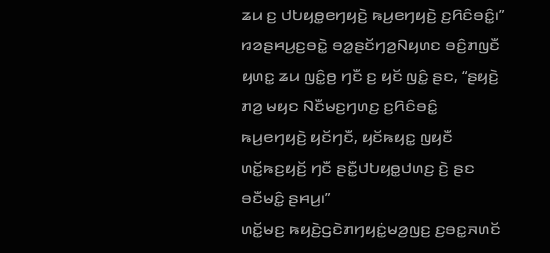ꤘꤣ ꤢ꤬ ꤓꤝꤟꤥ꤭ꤕꤚꤟꤢꤧ꤬ ꤒꤣ꤬ꤕꤚꤟꤢꤧ꤬ ꤢ꤬ꤖꤢꤨꤋꤢꤨ꤭꤯”
ꤙꤤꤔꤌꤣ꤬ꤢ꤬ꤋꤢꤧ꤭ ꤋꤤ꤭ꤔꤢꤩꤚꤤ꤬ꤡꤟꤛꤢ ꤋꤢꤨ꤬ꤊꤜꤢꤪ ꤟꤛꤢ꤭ ꤘꤣ ꤜꤢꤨ꤭ꤥ꤬ ꤚꤢꤪ ꤢ꤬ ꤟꤢꤩ ꤜꤢꤨ꤭ ꤔꤢ, “ꤔꤟꤢꤧ꤬ ꤊꤤ꤬ ꤗꤟꤢ ꤡꤢꤪꤗꤢ꤬ꤚꤛꤢ꤬ ꤢ꤬ꤖꤢꤨꤋꤢꤨ꤭ ꤒꤣ꤬ꤕꤚꤟꤢꤧ꤬ ꤟꤢꤩꤚꤢꤪ, ꤟꤢꤩꤒꤟꤢ꤭ ꤜꤟꤢꤪ ꤛꤢꤩ꤭ꤒꤢ꤬ꤟꤢꤩ꤬ ꤚꤢꤪ ꤔꤢꤪ꤭ꤓꤝꤟꤥ꤭ꤓꤛꤢ꤬ ꤢꤧ꤬ ꤔꤢ ꤋꤢꤪꤗꤢꤨ꤭ ꤔꤌꤣ꤬꤯”
ꤛꤢꤩ꤭ꤗꤢ꤬ ꤒꤟꤢꤧ꤬ꤞꤢꤧꤊꤚꤟꤢꤦ꤭ꤗꤤ꤬ꤜꤢ꤬ ꤢ꤬ꤋꤢ꤭ꤏꤛꤢꤩ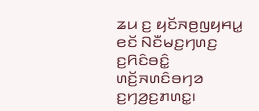ꤘꤣ ꤢ꤬ ꤟꤢꤩꤏꤥ꤬ꤜꤟꤌꤣ꤭ ꤕꤢꤩ ꤡꤢꤪꤗꤢ꤬ꤚꤛꤢ꤬ ꤢ꤬ꤖꤢꤨꤋꤢꤨ꤭ ꤛꤢꤩ꤬ꤏꤛꤢꤨꤋꤚꤤ ꤢ꤬ꤚꤤ꤬ꤢ꤬ꤊꤛꤢ꤭꤯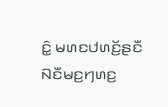ꤢꤨ꤭ ꤗꤛꤢꤓꤛꤢꤩ꤬ꤔꤢꤪ ꤡꤢꤪꤗꤢ꤬ꤚꤛꤢ꤬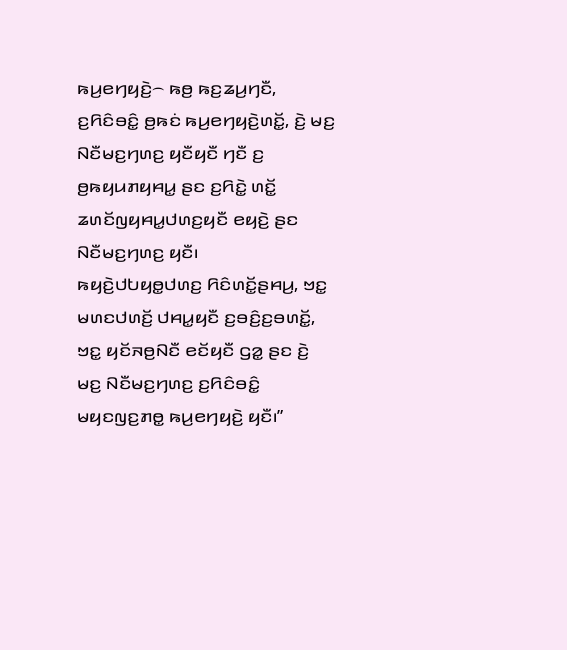ꤒꤣ꤬ꤕꤚꤟꤢꤧ꤬꤮ ꤒꤥ꤬ ꤒꤢ꤬ꤘꤣ꤬ꤚꤢꤪ, ꤢ꤬ꤖꤢꤨꤋꤢꤨ꤭ ꤥ꤬ꤒꤢꤦ ꤒꤣ꤬ꤕꤚꤟꤢꤧ꤬ꤛꤢꤩ꤭, ꤢꤧ꤬ ꤗꤢ꤬ ꤡꤢꤪꤗꤢ꤬ꤚꤛꤢ꤬ ꤟꤢꤪꤟꤢꤪ ꤚꤢꤪ ꤢ꤬ ꤥ꤬ꤒꤟꤣꤊꤟꤌꤣ꤭ ꤔꤢ ꤢ꤬ꤖꤢꤧ꤭ ꤛꤢꤩ꤭ ꤘꤛꤢꤩꤜꤟꤌꤣ꤭ꤓꤛꤢ꤬ꤟꤢꤪ ꤕꤟꤢꤧ꤬ ꤔꤢ ꤡꤢꤪꤗꤢ꤬ꤚꤛꤢ꤬ ꤟꤢꤪ꤯
ꤒꤟꤢꤧ꤬ꤓꤝꤟꤥ꤭ꤓꤛꤢ꤬ ꤖꤢꤨꤛꤢꤩ꤭ꤔꤌꤣ꤬, ꤠꤢ꤭ ꤗꤛꤢꤓꤛꤢꤩ꤬ ꤓꤌꤣ꤭ꤟꤢꤪ ꤢ꤬ꤋꤢꤨ꤬ꤢ꤬ꤋꤛꤢꤩ꤭, ꤠꤢ꤭ ꤟꤢꤩꤏꤥ꤬ꤡꤢꤪ ꤕꤢꤩꤟꤢꤪ ꤞꤤ꤭ ꤔꤢ ꤢꤧ꤬ ꤗꤢ꤬ ꤡꤢꤪꤗꤢ꤬ꤚꤛꤢ꤬ ꤢ꤬ꤖꤢꤨꤋꤢꤨ꤭ ꤗꤟꤢꤜꤢ꤬ꤊꤥ꤭ ꤒꤣ꤬ꤕꤚꤟꤢꤧ꤬ ꤟꤢꤪ꤯”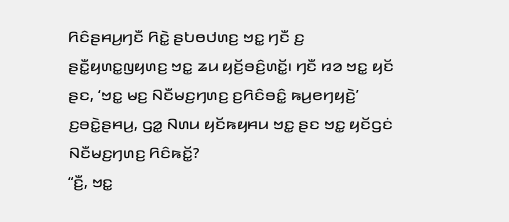ꤖꤢꤨꤔꤌꤣ꤬ꤚꤢꤪ ꤖꤢꤧ꤭ ꤔꤝꤥꤓꤛꤢ꤬ ꤠꤢ꤭ ꤚꤢꤪ ꤢ꤬ ꤔꤢꤪ꤭ꤟꤛꤢ꤭ꤜꤟꤛꤢ꤬ ꤠꤢ꤭ ꤘꤣ ꤟꤢꤩ꤬ꤋꤢꤨ꤬ꤛꤢꤩ꤭꤯ ꤚꤢꤪ ꤙꤤ ꤠꤢ꤭ ꤟꤢꤩ ꤔꤢ, ‘ꤠꤢ꤭ ꤗꤢ꤬ ꤡꤢꤪꤗꤢ꤬ꤚꤛꤢ꤬ ꤢ꤬ꤖꤢꤨꤋꤢꤨ꤭ ꤒꤣ꤬ꤕꤚꤟꤢꤧ꤬’ ꤢ꤬ꤋꤢꤧ꤭ꤔꤌꤣ꤬, ꤞꤤ꤭ ꤡꤛꤣ ꤟꤢꤩꤒꤟꤌꤣ ꤠꤢ꤭ ꤔꤢ ꤠꤢ꤭ ꤟꤢꤩꤞꤢꤦ ꤡꤢꤪꤗꤢ꤬ꤚꤛꤢ꤬ ꤖꤢꤨꤒꤢꤩ꤭?
“ꤢꤪ꤬, ꤠꤢ꤭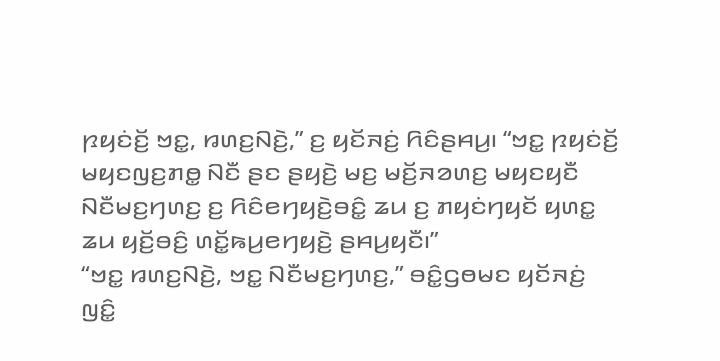ꤐꤟꤢꤦꤢꤩ꤬ ꤠꤢ꤭, ꤙꤛꤢ꤬ꤡꤢꤧ꤬,” ꤢ꤬ ꤟꤢꤩꤏꤢꤦ꤬ ꤖꤢꤨꤔꤌꤣ꤬꤯ “ꤠꤢ꤭ ꤐꤟꤢꤦꤢꤩ꤬ ꤗꤟꤢꤜꤢ꤬ꤊꤥ꤭ ꤡꤢꤪ ꤔꤢ ꤔꤟꤢꤧ꤬ ꤗꤢ꤬ ꤗꤢꤩ꤬ꤏꤤꤛꤢ꤬ ꤗꤟꤢꤟꤢꤪ ꤡꤢꤪꤗꤢ꤬ꤚꤛꤢ꤬ ꤢ꤬ ꤖꤢꤨꤕꤚꤟꤢꤧ꤬ꤋꤢꤨ꤭ ꤘꤣ ꤢ꤬ ꤊꤟꤢꤦꤚꤟꤢꤩ ꤟꤛꤢ꤭ ꤘꤣ ꤟꤢꤩ꤬ꤋꤢꤨ꤬ ꤛꤢꤩ꤭ꤒꤣ꤬ꤕꤚꤟꤢꤧ꤬ ꤔꤌꤣ꤬ꤟꤢꤪ꤯”
“ꤠꤢ꤭ ꤙꤛꤢ꤬ꤡꤢꤧ꤬, ꤠꤢ꤭ ꤡꤢꤪꤗꤢ꤬ꤚꤛꤢ꤬,” ꤋꤢꤨ꤭ꤞꤥꤗꤢ ꤟꤢꤩꤏꤢꤦ꤬ ꤜꤢꤨ꤭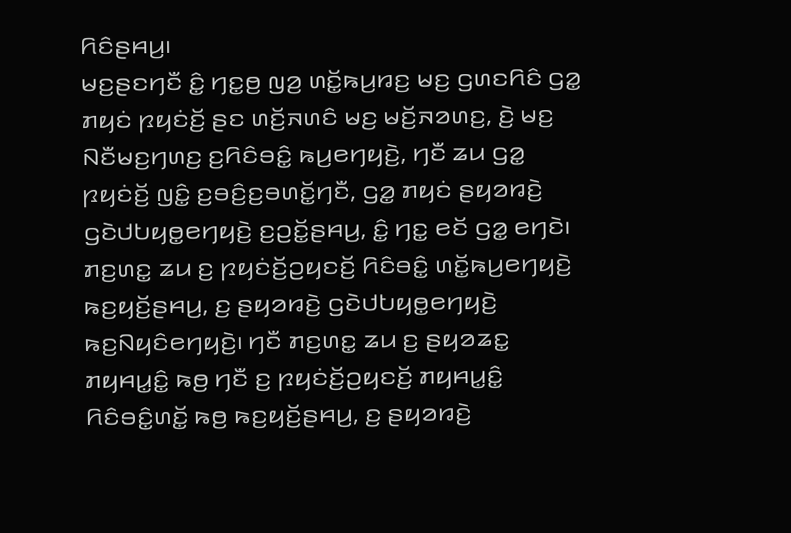ꤖꤢꤨꤔꤌꤣ꤬꤯
ꤗꤢ꤬ꤔꤢꤚꤢꤪ ꤢꤨ꤭ ꤚꤢ꤭ꤥ꤬ ꤜꤤ꤬ ꤛꤢꤩ꤭ꤒꤣ꤬ꤙꤢ꤬ ꤗꤢ꤬ ꤞꤛꤢꤖꤢꤨ ꤞꤤ꤭ ꤊꤟꤢꤦ ꤐꤟꤢꤦꤢꤩ꤬ ꤔꤢ ꤛꤢꤩ꤬ꤏꤛꤢꤨ ꤗꤢ꤬ ꤗꤢꤩ꤬ꤏꤤꤛꤢ꤬, ꤢꤧ꤬ ꤗꤢ꤬ ꤡꤢꤪꤗꤢ꤬ꤚꤛꤢ꤬ ꤢ꤬ꤖꤢꤨꤋꤢꤨ꤭ ꤒꤣ꤬ꤕꤚꤟꤢꤧ꤬, ꤚꤢꤪ ꤘꤣ ꤞꤤ꤭ ꤐꤟꤢꤦꤢꤩ꤬ ꤜꤢꤨ꤭ ꤢ꤬ꤋꤢꤨ꤬ꤢ꤬ꤋꤛꤢꤩ꤭ꤚꤢꤪ, ꤞꤤ꤭ ꤊꤟꤢꤦ ꤔꤟꤤꤙꤢꤧ꤬ ꤞꤢꤧꤓꤝꤟꤥ꤭ꤕꤚꤟꤢꤧ꤬ ꤢ꤬ꤑꤢꤩ꤭ꤔꤌꤣ꤬, ꤢꤨ꤭ ꤚꤢ꤭ ꤕꤢꤩ ꤞꤤ꤭ ꤕꤚꤢꤧ꤯
ꤊꤢ꤬ꤛꤢ꤭ ꤘꤣ ꤢ꤬ ꤐꤟꤢꤦꤢꤩ꤬ꤑꤟꤢꤢꤩ꤬ ꤖꤢꤨꤋꤢꤨ꤭ ꤛꤢꤩ꤭ꤒꤣ꤬ꤕꤚꤟꤢꤧ꤬ ꤒꤢ꤬ꤟꤢꤩ꤬ꤔꤌꤣ꤬, ꤢ꤬ ꤔꤟꤤꤙꤢꤧ꤬ ꤞꤢꤧꤓꤝꤟꤥ꤭ꤕꤚꤟꤢꤧ꤬ ꤒꤢ꤬ꤡꤟꤢꤨꤕꤚꤟꤢꤧ꤬꤯ ꤚꤢꤪ ꤊꤢ꤬ꤛꤢ꤭ ꤘꤣ ꤢ꤬ ꤔꤟꤤꤘꤢ꤭ ꤊꤟꤌꤣ꤭ꤢꤨ꤭ ꤒꤥ꤬ ꤚꤢꤪ ꤢ꤬ ꤐꤟꤢꤦꤢꤩ꤬ꤑꤟꤢꤢꤩ꤬ ꤊꤟꤌꤣ꤭ꤢꤨ꤭ ꤖꤢꤨꤋꤢꤨ꤭ꤛꤢꤩ꤭ ꤒꤥ꤬ ꤒꤢ꤬ꤟꤢꤩ꤬ꤔꤌꤣ꤬, ꤢ꤬ ꤔꤟꤤꤙꤢꤧ꤬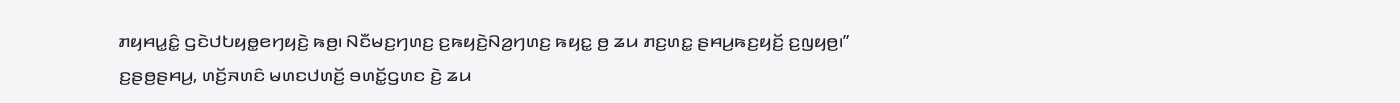ꤊꤟꤌꤣ꤭ꤢꤨ꤭ ꤞꤢꤧꤓꤝꤟꤥ꤭ꤕꤚꤟꤢꤧ꤬ ꤒꤥ꤬꤯ ꤡꤢꤪꤗꤢ꤬ꤚꤛꤢ꤬ ꤢ꤬ꤒꤟꤢꤧ꤬ꤡꤤ꤬ꤚꤛꤢ꤬ ꤒꤟꤢ꤭ ꤥ꤬ ꤘꤣ ꤊꤢ꤬ꤛꤢ꤭ ꤔꤌꤣ꤬ꤒꤢ꤬ꤟꤢꤩ꤬ ꤢ꤬ꤜꤟꤥ꤬꤯”
ꤢ꤬ꤔꤥ꤬ꤔꤌꤣ꤬, ꤛꤢꤩ꤬ꤏꤛꤢꤨ ꤗꤛꤢꤓꤛꤢꤩ꤬ ꤋꤛꤢꤩ꤭ꤞꤛꤢ ꤢꤧ꤬ ꤘꤣ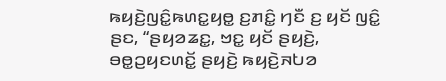ꤒꤟꤢꤧ꤬ꤜꤢꤨ꤭ꤒꤛꤢ꤭ꤟꤥ꤭ ꤢ꤬ꤊꤢꤨ꤭ ꤚꤢꤪ ꤢ꤬ ꤟꤢꤩ ꤜꤢꤨ꤭ ꤔꤢ, “ꤔꤟꤤꤘꤢ꤭, ꤠꤢ꤭ ꤟꤢꤩ ꤔꤟꤢꤧ꤬, ꤋꤥ꤭ꤑꤟꤢꤛꤢꤩ꤭ ꤔꤟꤢꤧ꤬ ꤒꤟꤢꤧ꤬ꤏꤝꤤ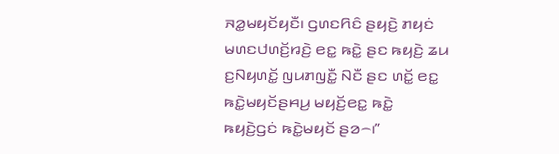ꤏꤤ꤭ꤗꤟꤢꤩꤟꤢꤪ꤯ ꤞꤛꤢꤖꤢꤨ ꤔꤟꤢꤧ꤬ ꤊꤟꤢꤦ ꤗꤛꤢꤓꤛꤢꤩ꤬ꤙꤢꤧ꤬ ꤕꤢ꤭ ꤒꤢꤧ꤭ ꤔꤢ ꤒꤟꤢꤧ꤬ ꤘꤣ ꤢ꤬ꤡꤟꤛꤢꤩ꤭ ꤜꤣꤊꤜꤢꤪ꤭ ꤡꤢꤪ ꤔꤢ ꤛꤢꤩ꤭ ꤕꤢ꤭ ꤒꤢꤧ꤭ꤗꤟꤢꤩꤔꤌꤣ꤬ ꤗꤟꤢꤩ꤬ꤕꤢ꤭ ꤒꤢꤧ꤭ ꤒꤟꤢꤧ꤬ꤞꤢꤦ ꤒꤢꤧ꤭ꤗꤟꤢꤩ ꤔꤤ꤮꤯”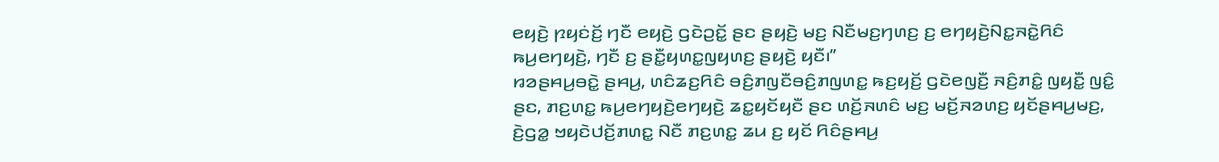ꤕꤟꤢꤧ꤬ ꤐꤟꤢꤦꤢꤩ꤬ ꤚꤢꤪ ꤕꤟꤢꤧ꤬ ꤞꤢꤧꤑꤢꤩ꤭ ꤔꤢ ꤔꤟꤢꤧ꤬ ꤗꤢ꤬ ꤡꤢꤪꤗꤢ꤬ꤚꤛꤢ꤬ ꤢ꤬ ꤕꤚꤟꤢꤧ꤬ꤡꤢ꤭ꤏꤢꤧ꤭ꤖꤢꤨ ꤒꤣ꤬ꤕꤚꤟꤢꤧ꤬, ꤚꤢꤪ ꤢ꤬ ꤔꤢꤪ꤭ꤟꤛꤢ꤭ꤜꤟꤛꤢ꤬ ꤔꤟꤢꤧ꤬ ꤟꤢꤪ꤯”
ꤙꤤꤔꤌꤣ꤬ꤋꤢꤧ꤭ ꤔꤌꤣ꤬, ꤛꤢꤨꤘꤢ꤬ꤖꤢꤨ ꤋꤢꤨ꤬ꤊꤜꤢꤪꤋꤢꤨ꤬ꤊꤜꤛꤢ꤭ ꤒꤢ꤬ꤟꤢꤩ꤬ ꤞꤢꤧꤕꤜꤢꤪ꤬ ꤏꤢꤨ꤬ꤊꤢꤨ꤭ ꤜꤟꤢꤪ꤭ ꤜꤢꤨ꤭ ꤔꤢ, ꤊꤢ꤬ꤛꤢ꤭ ꤒꤣ꤬ꤕꤚꤟꤢꤧ꤬ꤕꤚꤟꤢꤧ꤬ ꤘꤢ꤭ꤟꤢꤩꤟꤢꤪ ꤔꤢ ꤛꤢꤩ꤬ꤏꤛꤢꤨ ꤗꤢ꤬ ꤗꤢꤩ꤬ꤏꤤꤛꤢ꤬ ꤟꤢꤩꤔꤌꤣ꤬ꤗꤢ꤬, ꤢꤧ꤬ꤞꤤ꤭ ꤠꤟꤢꤧꤓꤢꤩ꤬ꤊꤛꤢ꤭ ꤡꤢꤪ ꤊꤢ꤬ꤛꤢ꤭ ꤘꤣ ꤢ꤬ ꤟꤢꤩ ꤖꤢꤨꤔꤌꤣ꤬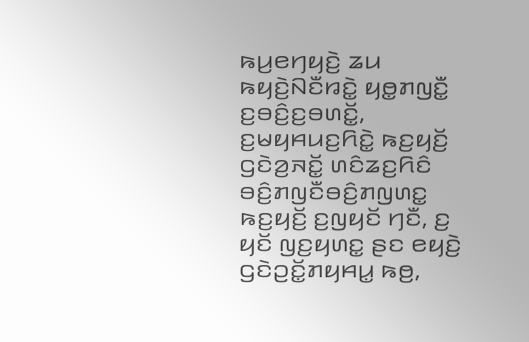ꤒꤣ꤬ꤕꤚꤟꤢꤧ꤬ ꤘꤣ ꤒꤟꤢꤧ꤬ꤡꤢꤪꤙꤢꤧ꤭ ꤟꤥ꤭ꤊꤜꤢꤪ꤭ ꤢ꤬ꤋꤢꤨ꤬ꤢ꤬ꤋꤛꤢꤩ꤭, ꤢ꤬ꤗꤟꤌꤣꤢ꤬ꤖꤢꤧ꤭ ꤒꤢ꤬ꤟꤢꤩ꤬ ꤞꤢꤧꤤ꤬ꤏꤢꤩ꤭ ꤛꤢꤨꤘꤢ꤬ꤖꤢꤨ ꤋꤢꤨ꤬ꤊꤜꤢꤪꤋꤢꤨ꤬ꤊꤜꤛꤢ꤭ ꤒꤢ꤬ꤟꤢꤩ꤬ ꤢ꤬ꤜꤟꤢꤩ ꤚꤢꤪ, ꤢ꤬ ꤟꤢꤩ ꤜꤢ꤬ꤟꤛꤢ꤭ ꤔꤢ ꤕꤟꤢꤧ꤬ ꤞꤢꤧꤑꤢꤩ꤭ꤊꤟꤌꤣ꤭ ꤒꤥ꤬,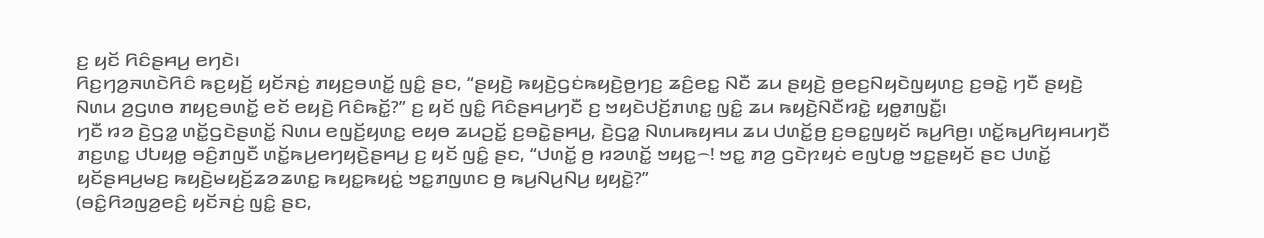ꤢ꤬ ꤟꤢꤩ ꤖꤢꤨꤔꤌꤣ꤬ ꤕꤚꤢꤧ꤯
ꤖꤢ꤬ꤚꤤ꤬ꤏꤛꤢꤧꤖꤢꤨ ꤒꤢ꤬ꤟꤢꤩ꤬ ꤟꤢꤩꤏꤢꤦ꤬ ꤊꤟꤢ꤬ꤋꤛꤢꤩ꤭ ꤜꤢꤨ꤭ ꤔꤢ, “ꤔꤟꤢꤧ꤬ ꤒꤟꤢꤧ꤬ꤞꤢꤦꤒꤟꤢꤧ꤬ꤥ꤬ꤚꤢ꤬ ꤘꤢꤨ꤬ꤕꤢ꤭ ꤡꤢꤪ ꤘꤣ ꤔꤟꤢꤧ꤬ ꤥ꤬ꤕꤢ꤬ꤡꤟꤢꤧꤜꤟꤛꤢ꤬ ꤢ꤬ꤋꤢꤧ꤭ ꤚꤢꤪ ꤔꤟꤢꤧ꤬ ꤡꤛꤣ ꤤ꤬ꤞꤛꤥ ꤊꤟꤢ꤬ꤋꤛꤢꤩ꤭ ꤕꤢꤩ ꤕꤟꤢꤧ꤬ ꤖꤢꤨꤒꤢꤩ꤭?” ꤢ꤬ ꤟꤢꤩ ꤜꤢꤨ꤭ ꤖꤢꤨꤔꤌꤣ꤬ꤚꤢꤪ ꤢ꤬ ꤠꤟꤢꤧꤓꤢꤩ꤬ꤊꤛꤢ꤭ ꤜꤢꤨ꤭ ꤘꤣ ꤒꤟꤢꤧ꤬ꤡꤢꤪꤙꤢꤧ꤭ ꤟꤥ꤭ꤊꤜꤢꤪ꤭꤯
ꤚꤢꤪ ꤙꤤ ꤢꤧ꤬ꤞꤤ꤭ ꤛꤢꤩ꤭ꤞꤢꤧꤔꤛꤢꤩ꤭ ꤡꤛꤣ ꤕꤜꤢꤩ꤬ꤟꤛꤢ꤭ ꤕꤟꤥ ꤘꤣꤑꤢꤩ꤭ ꤢ꤬ꤋꤢꤧ꤭ꤔꤌꤣ꤬, ꤢꤧ꤬ꤞꤤ꤭ ꤡꤛꤣꤒꤟꤌꤣ ꤘꤣ ꤓꤛꤢꤩ꤭ꤥ꤬ ꤢ꤬ꤋꤢ꤭ꤜꤟꤢꤩ ꤒꤣ꤬ꤖꤥ꤬꤯ ꤛꤢꤩ꤭ꤒꤣ꤬ꤖꤟꤌꤣꤚꤢꤪ ꤊꤢ꤬ꤛꤢ꤭ ꤓꤝꤟꤥ꤭ ꤋꤢꤨ꤬ꤊꤜꤢꤪ ꤛꤢꤩ꤭ꤒꤣ꤬ꤕꤚꤟꤢꤧ꤬ꤔꤌꤣ꤬ ꤢ꤬ ꤟꤢꤩ ꤜꤢꤨ꤭ ꤔꤢ, “ꤓꤛꤢꤩ꤭ ꤥ꤬ ꤙꤤꤛꤢꤩ꤭ ꤠꤟꤢ꤭꤮! ꤠꤢ꤭ ꤊꤤ꤬ ꤞꤢꤧꤐꤟꤢꤦ ꤕꤜꤝꤥ꤭ ꤠꤢ꤭ꤔꤟꤢꤩ ꤔꤢ ꤓꤛꤢꤩ꤭ ꤟꤢꤩꤔꤌꤣ꤬ꤗꤢ꤬ ꤒꤟꤢꤧ꤬ꤗꤟꤢꤩ꤬ꤘꤤꤘꤛꤢ꤭ ꤒꤟꤢ꤭ꤒꤟꤢꤦ꤭ ꤠꤢ꤭ꤊꤜꤛꤢ ꤥ꤬ ꤒꤣ꤬ꤡꤣ꤬ꤡꤣ꤬ ꤟꤟꤢꤧ꤭?”
(ꤋꤢꤨ꤭ꤖꤤꤜꤤ꤬ꤕꤢꤨ꤬ ꤟꤢꤩꤏꤢꤦ꤬ ꤜꤢꤨ꤭ ꤔꤢ,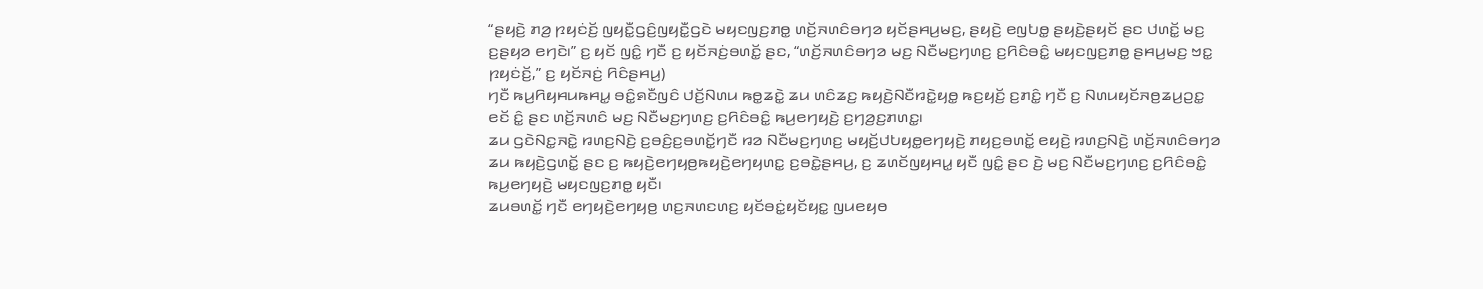“ꤔꤟꤢꤧ꤬ ꤊꤤ꤬ ꤐꤟꤢꤦꤢꤩ꤬ ꤜꤟꤢꤪ꤭ꤞꤢꤨ꤬ꤜꤟꤢꤪ꤭ꤞꤢꤧ ꤗꤟꤢꤜꤢ꤬ꤊꤥ꤭ ꤛꤢꤩ꤬ꤏꤛꤢꤨꤋꤚꤤ ꤟꤢꤩꤔꤌꤣ꤬ꤗꤢ꤬, ꤔꤟꤢꤧ꤬ ꤕꤜꤝꤥ꤭ ꤔꤟꤢꤧ꤬ꤔꤟꤢꤩ ꤔꤢ ꤓꤛꤢꤩ꤭ ꤗꤢ꤬ ꤢ꤬ꤔꤟꤤ ꤕꤚꤢꤧ꤯” ꤢ꤬ ꤟꤢꤩ ꤜꤢꤨ꤭ ꤚꤢꤪ ꤢ꤬ ꤟꤢꤩꤏꤢꤦ꤬ꤋꤛꤢꤩ꤭ ꤔꤢ, “ꤛꤢꤩ꤬ꤏꤛꤢꤨꤋꤚꤤ ꤗꤢ꤬ ꤡꤢꤪꤗꤢ꤬ꤚꤛꤢ꤬ ꤢ꤬ꤖꤢꤨꤋꤢꤨ꤭ ꤗꤟꤢꤜꤢ꤬ꤊꤥ꤭ ꤔꤌꤣ꤬ꤗꤢ꤬ ꤠꤢ꤭ ꤐꤟꤢꤦꤢꤩ꤬,” ꤢ꤬ ꤟꤢꤩꤏꤢꤦ꤬ ꤖꤢꤨꤔꤌꤣ꤬)
ꤚꤢꤪ ꤒꤣ꤬ꤖꤟꤌꤣꤒꤌꤣ꤭ ꤋꤢꤨ꤭ꤎꤢꤪꤜꤢꤨ ꤓꤢꤩ꤬ꤡꤛꤣ ꤒꤥ꤭ꤘꤢꤧ꤭ ꤘꤣ ꤛꤢꤨꤘꤢ꤬ ꤒꤟꤢꤧ꤬ꤡꤢꤪꤙꤢꤧ꤭ꤟꤥ꤭ ꤒꤢ꤬ꤟꤢꤩ꤬ ꤢ꤬ꤊꤢꤨ꤭ ꤚꤢꤪ ꤢ꤬ ꤡꤛꤣꤟꤢꤩꤏꤥ꤬ꤘꤣ꤬ꤑꤢ꤭ ꤕꤢꤩ ꤢꤨ꤭ ꤔꤢ ꤛꤢꤩ꤬ꤏꤛꤢꤨ ꤗꤢ꤬ ꤡꤢꤪꤗꤢ꤬ꤚꤛꤢ꤬ ꤢ꤬ꤖꤢꤨꤋꤢꤨ꤭ ꤒꤣ꤬ꤕꤚꤟꤢꤧ꤬ ꤢ꤬ꤚꤤ꤬ꤢ꤬ꤊꤛꤢ꤭꤯
ꤘꤣ ꤞꤢꤧꤡꤢ꤭ꤏꤢꤧ꤭ ꤙꤛꤢ꤬ꤡꤢꤧ꤬ ꤢ꤬ꤋꤢꤨ꤬ꤢ꤬ꤋꤛꤢꤩ꤭ꤚꤢꤪ ꤙꤤ ꤡꤢꤪꤗꤢ꤬ꤚꤛꤢ꤬ ꤗꤟꤢꤩ꤬ꤓꤝꤟꤥ꤭ꤕꤚꤟꤢꤧ꤬ ꤊꤟꤢ꤬ꤋꤛꤢꤩ꤭ ꤕꤟꤢꤧ꤬ ꤙꤛꤢ꤬ꤡꤢꤧ꤬ ꤛꤢꤩ꤬ꤏꤛꤢꤨꤋꤚꤤ ꤘꤣ ꤒꤟꤢꤧ꤬ꤞꤛꤢꤩ꤭ ꤔꤢ ꤢ꤬ ꤒꤟꤢꤧ꤬ꤕꤚꤟꤥ꤬ꤒꤟꤢꤧ꤬ꤕꤚꤟꤛꤢ꤭ ꤢ꤬ꤋꤢꤧ꤭ꤔꤌꤣ꤬, ꤢ꤬ ꤘꤛꤢꤩꤜꤟꤌꤣ꤭ ꤟꤢꤪ ꤜꤢꤨ꤭ ꤔꤢ ꤢꤧ꤬ ꤗꤢ꤬ ꤡꤢꤪꤗꤢ꤬ꤚꤛꤢ꤬ ꤢ꤬ꤖꤢꤨꤋꤢꤨ꤭ ꤒꤣ꤬ꤕꤚꤟꤢꤧ꤬ ꤗꤟꤢꤜꤢ꤬ꤊꤥ꤭ ꤟꤢꤪ꤯
ꤘꤣꤋꤛꤢꤩ꤭ ꤚꤢꤪ ꤕꤚꤟꤢꤧ꤬ꤕꤚꤟꤥ꤬ ꤛꤢ꤬ꤏꤛꤢꤛꤢ꤬ ꤟꤢꤩꤋꤢꤦ꤭ꤟꤢꤩꤟꤢ꤭ ꤜꤣꤕꤟꤥ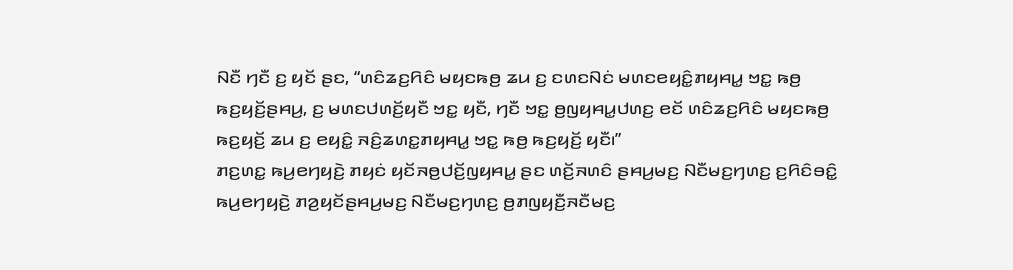ꤡꤢꤪ ꤚꤢꤪ ꤢ꤬ ꤟꤢꤩ ꤔꤢ, “ꤛꤢꤨꤘꤢ꤬ꤖꤢꤨ ꤗꤟꤢꤒꤥ꤬ ꤘꤣ ꤢ꤬ ꤢꤛꤢꤡꤢꤦ ꤗꤛꤢꤕꤟꤢꤨ꤭ꤊꤟꤌꤣ꤭ ꤠꤢ꤭ ꤒꤥ꤬ ꤒꤢ꤬ꤟꤢꤩ꤬ꤔꤌꤣ꤬, ꤢ꤬ ꤗꤛꤢꤓꤛꤢꤩ꤬ꤟꤢꤪ ꤠꤢ꤭ ꤟꤢꤪ, ꤚꤢꤪ ꤠꤢ꤭ ꤥ꤬ꤜꤟꤌꤣ꤭ꤓꤛꤢ꤬ ꤕꤢꤩ ꤛꤢꤨꤘꤢ꤬ꤖꤢꤨ ꤗꤟꤢꤒꤥ꤬ ꤒꤢ꤬ꤟꤢꤩ꤬ ꤘꤣ ꤢ꤬ ꤕꤟꤢꤨ꤭ ꤏꤢꤨ꤬ꤘꤛꤢ꤭ꤊꤟꤌꤣ꤭ ꤠꤢ꤭ ꤒꤥ꤬ ꤒꤢ꤬ꤟꤢꤩ꤬ ꤟꤢꤪ꤯”
ꤊꤢ꤬ꤛꤢ꤭ ꤒꤣ꤬ꤕꤚꤟꤢꤧ꤬ ꤊꤟꤢꤦ ꤟꤢꤩꤏꤥ꤬ꤓꤢꤩ꤬ꤜꤟꤌꤣ꤭ ꤔꤢ ꤛꤢꤩ꤬ꤏꤛꤢꤨ ꤔꤌꤣ꤬ꤗꤢ꤬ ꤡꤢꤪꤗꤢ꤬ꤚꤛꤢ꤬ ꤢ꤬ꤖꤢꤨꤋꤢꤨ꤭ ꤒꤣ꤬ꤕꤚꤟꤢꤧ꤬ ꤊꤤ꤬ꤟꤢꤩꤔꤌꤣ꤬ꤗꤢ꤬ ꤡꤢꤪꤗꤢ꤬ꤚꤛꤢ꤬ ꤥ꤬ꤊꤜꤟꤢꤪ꤬ꤏꤢꤪꤗꤢ꤬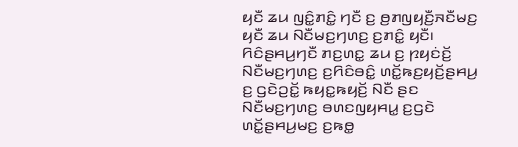ꤟꤢꤪ ꤘꤣ ꤜꤢꤨ꤭ꤊꤢꤨ꤭ ꤚꤢꤪ ꤢ꤬ ꤥ꤬ꤊꤜꤟꤢꤪ꤬ꤏꤢꤪꤗꤢ꤬ ꤟꤢꤪ ꤘꤣ ꤡꤢꤪꤗꤢ꤬ꤚꤛꤢ꤬ ꤢ꤬ꤊꤢꤨ꤭ ꤟꤢꤪ꤯
ꤖꤢꤨꤔꤌꤣ꤬ꤚꤢꤪ ꤊꤢ꤬ꤛꤢ꤭ ꤘꤣ ꤢ꤬ ꤐꤟꤢꤦꤢꤩ꤬ ꤡꤢꤪꤗꤢ꤬ꤚꤛꤢ꤬ ꤢ꤬ꤖꤢꤨꤋꤢꤨ꤭ ꤛꤢꤩ꤭ꤒꤢ꤬ꤟꤢꤩ꤬ꤔꤌꤣ꤬ ꤢ꤬ ꤞꤢꤧꤑꤢꤩ꤭ ꤒꤟꤢ꤭ꤒꤟꤢꤩ꤬ ꤡꤢꤪ ꤔꤢ ꤡꤢꤪꤗꤢ꤬ꤚꤛꤢ꤬ ꤋꤛꤢꤜꤟꤌꤣ꤭ ꤢ꤬ꤞꤢꤧ ꤛꤢꤩ꤭ꤔꤌꤣ꤬ꤗꤢ꤬ ꤢ꤬ꤒꤥ꤭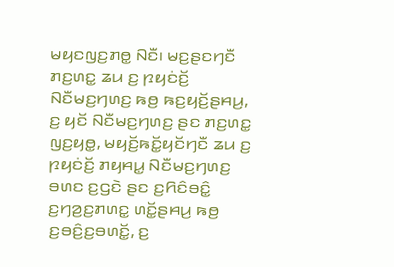ꤗꤟꤢꤜꤢ꤬ꤊꤥ꤭ ꤡꤢꤪ꤯ ꤗꤢ꤬ꤔꤢꤚꤢꤪ ꤊꤢ꤬ꤛꤢ꤭ ꤘꤣ ꤢ꤬ ꤐꤟꤢꤦꤢꤩ꤬ ꤡꤢꤪꤗꤢ꤬ꤚꤛꤢ꤬ ꤒꤥ꤬ ꤒꤢ꤬ꤟꤢꤩ꤬ꤔꤌꤣ꤬, ꤢ꤬ ꤟꤢꤩ ꤡꤢꤪꤗꤢ꤬ꤚꤛꤢ꤬ ꤔꤢ ꤊꤢ꤬ꤛꤢ꤭ ꤜꤢ꤬ꤟꤥ꤭, ꤗꤟꤢꤩ꤬ꤒꤢꤩ꤭ꤟꤢꤩꤚꤢꤪ ꤘꤣ ꤢ꤬ ꤐꤟꤢꤦꤢꤩ꤬ ꤊꤟꤌꤣ꤭ ꤡꤢꤪꤗꤢ꤬ꤚꤛꤢ꤬ ꤋꤛꤢ ꤢ꤬ꤞꤢꤧ ꤔꤢ ꤢ꤬ꤖꤢꤨꤋꤢꤨ꤭ ꤢ꤬ꤚꤤ꤬ꤢ꤬ꤊꤛꤢ꤭ ꤛꤢꤩ꤭ꤔꤌꤣ꤬ ꤒꤥ꤬ ꤢ꤬ꤋꤢꤨ꤬ꤢ꤬ꤋꤛꤢꤩ꤭, ꤢ꤬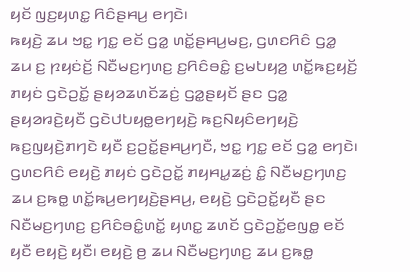ꤟꤢꤩ ꤜꤢ꤬ꤟꤛꤢ꤭ ꤖꤢꤨꤔꤌꤣ꤬ ꤕꤚꤢꤧ꤯
ꤒꤟꤢꤧ꤬ ꤘꤣ ꤠꤢ꤭ ꤚꤢ꤭ ꤕꤢꤩ ꤞꤤ꤭ ꤛꤢꤩ꤭ꤔꤌꤣ꤬ꤗꤢ꤬, ꤞꤛꤢꤖꤢꤨ ꤞꤤ꤭ ꤘꤣ ꤢ꤬ ꤐꤟꤢꤦꤢꤩ꤬ ꤡꤢꤪꤗꤢ꤬ꤚꤛꤢ꤬ ꤢ꤬ꤖꤢꤨꤋꤢꤨ꤭ ꤢ꤬ꤗꤝꤟꤤ꤬ ꤛꤢꤩ꤭ꤒꤢ꤬ꤟꤢꤩ꤬ ꤊꤟꤢꤦ ꤞꤢꤧꤑꤢꤩ꤭ ꤔꤟꤤꤘꤛꤢꤩꤘꤢꤦ꤬ ꤞꤤ꤭ꤔꤟꤢꤩ ꤔꤢ ꤞꤤ꤭ ꤔꤟꤤꤙꤢꤧ꤬ꤟꤢꤪ ꤞꤢꤧꤓꤝꤟꤥ꤭ꤕꤚꤟꤢꤧ꤬ ꤒꤢ꤬ꤡꤟꤢꤨꤕꤚꤟꤢꤧ꤬ ꤒꤢ꤬ꤜꤟꤢꤧ꤬ꤊꤚꤢꤧ ꤟꤢꤪ ꤢ꤬ꤑꤢꤩ꤭ꤔꤌꤣ꤬ꤚꤢꤪ, ꤠꤢ꤭ ꤚꤢ꤭ ꤕꤢꤩ ꤞꤤ꤭ ꤕꤚꤢꤧ꤯
ꤞꤛꤢꤖꤢꤨ ꤕꤟꤢꤧ꤬ ꤊꤟꤢꤦ ꤞꤢꤧꤑꤢꤩ꤭ ꤊꤟꤌꤣ꤭ꤘꤢꤦ꤬ ꤢꤨ꤭ ꤡꤢꤪꤗꤢ꤬ꤚꤛꤢ꤬ ꤘꤣ ꤢ꤬ꤒꤥ꤭ ꤛꤢꤩ꤭ꤒꤣ꤬ꤕꤚꤟꤢꤧ꤬ꤔꤌꤣ꤬, ꤕꤟꤢꤧ꤬ ꤞꤢꤧꤑꤢꤩ꤭ꤟꤢꤪ ꤔꤢ ꤡꤢꤪꤗꤢ꤬ꤚꤛꤢ꤬ ꤢ꤬ꤖꤢꤨꤋꤢꤨ꤭ꤛꤢꤩ꤭ ꤟꤛꤢ꤭ ꤘꤛꤢꤩ ꤞꤢꤧꤑꤢꤩ꤭ꤕꤜꤥ꤭ ꤕꤢꤩ ꤟꤢꤪ ꤕꤟꤢꤧ꤬ ꤟꤢꤪ꤯ ꤕꤟꤢꤧ꤬ ꤥ꤬ ꤘꤣ ꤡꤢꤪꤗꤢ꤬ꤚꤛꤢ꤬ ꤘꤣ ꤢ꤬ꤒꤥ꤭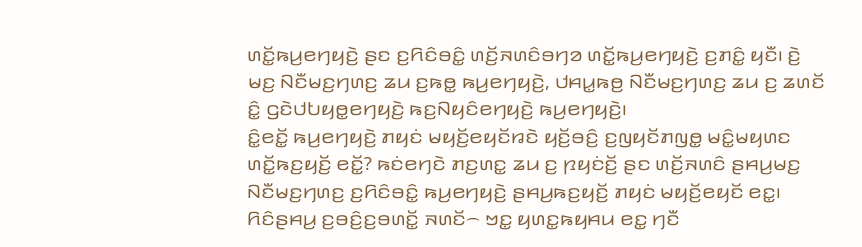ꤛꤢꤩ꤭ꤒꤣ꤬ꤕꤚꤟꤢꤧ꤬ ꤔꤢ ꤢ꤬ꤖꤢꤨꤋꤢꤨ꤭ ꤛꤢꤩ꤬ꤏꤛꤢꤨꤋꤚꤤ ꤛꤢꤩ꤭ꤒꤣ꤬ꤕꤚꤟꤢꤧ꤬ ꤢ꤬ꤊꤢꤨ꤭ ꤟꤢꤪ꤯ ꤢꤧ꤬ ꤗꤢ꤬ ꤡꤢꤪꤗꤢ꤬ꤚꤛꤢ꤬ ꤘꤣ ꤢ꤬ꤒꤥ꤭ ꤒꤣ꤬ꤕꤚꤟꤢꤧ꤬, ꤓꤌꤣ꤭ꤒꤥ꤬ ꤡꤢꤪꤗꤢ꤬ꤚꤛꤢ꤬ ꤘꤣ ꤢ꤬ ꤘꤛꤢꤩ ꤢꤨ꤭ ꤞꤢꤧꤓꤝꤟꤥ꤭ꤕꤚꤟꤢꤧ꤬ ꤒꤢ꤬ꤡꤟꤢꤨꤕꤚꤟꤢꤧ꤬ ꤒꤣ꤬ꤕꤚꤟꤢꤧ꤬꤯
ꤢꤨ꤭ꤕꤢꤩ꤭ ꤒꤣ꤬ꤕꤚꤟꤢꤧ꤬ ꤊꤟꤢꤦ ꤗꤟꤢꤩ꤬ꤕꤟꤢꤩꤙꤢꤧ ꤟꤢꤩ꤬ꤋꤢꤨ꤬ ꤢ꤬ꤜꤟꤢꤩꤊꤜꤥ꤭ ꤗꤢꤨ꤭ꤗꤟꤛꤢ ꤛꤢꤩ꤭ꤒꤢ꤬ꤟꤢꤩ꤬ ꤕꤢꤩ꤭? ꤒꤢꤦꤕꤚꤢꤧ ꤊꤢ꤬ꤛꤢ꤭ ꤘꤣ ꤢ꤬ ꤐꤟꤢꤦꤢꤩ꤬ ꤔꤢ ꤛꤢꤩ꤬ꤏꤛꤢꤨ ꤔꤌꤣ꤬ꤗꤢ꤬ ꤡꤢꤪꤗꤢ꤬ꤚꤛꤢ꤬ ꤢ꤬ꤖꤢꤨꤋꤢꤨ꤭ ꤒꤣ꤬ꤕꤚꤟꤢꤧ꤬ ꤔꤌꤣ꤬ꤒꤢ꤬ꤟꤢꤩ꤬ ꤊꤟꤢꤦ ꤗꤟꤢꤩ꤬ꤕꤟꤢꤩ ꤕꤢ꤭꤯
ꤖꤢꤨꤔꤌꤣ꤬ ꤢ꤬ꤋꤢꤨ꤬ꤢ꤬ꤋꤛꤢꤩ꤭ ꤏꤛꤢꤩ꤮ ꤠꤢ꤭ ꤟꤛꤢ꤭ꤒꤟꤌꤣ ꤕꤢ꤭ ꤚꤢꤪ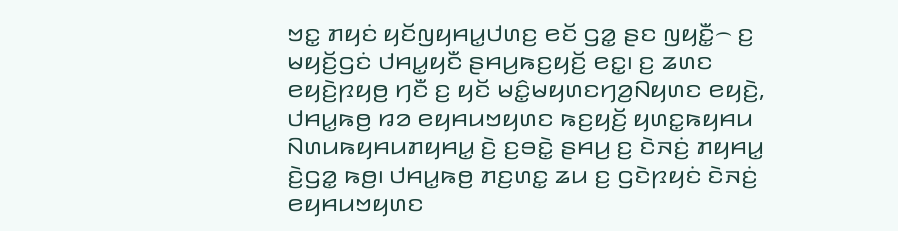ꤠꤢ꤭ ꤊꤟꤢꤦ ꤟꤢꤩꤜꤟꤌꤣ꤭ꤓꤛꤢ꤬ ꤕꤢꤩ ꤞꤤ꤭ ꤔꤢ ꤜꤟꤢꤪ꤭꤮ ꤢ꤬ ꤗꤟꤢꤩ꤬ꤞꤢꤦ ꤓꤌꤣ꤭ꤟꤢꤪ ꤔꤌꤣ꤬ꤒꤢ꤬ꤟꤢꤩ꤬ ꤕꤢ꤭꤯ ꤢ꤬ ꤘꤛꤢ ꤕꤟꤢꤧ꤬ꤐꤟꤥ꤬ ꤚꤢꤪ ꤢ꤬ ꤟꤢꤩ ꤗꤢꤨ꤭ꤗꤟꤛꤢꤚꤤ꤬ꤡꤟꤛꤢ ꤕꤟꤢꤧ꤬, ꤓꤌꤣ꤭ꤒꤥ꤬ ꤙꤤ ꤕꤟꤌꤣꤠꤟꤛꤢ ꤒꤢ꤬ꤟꤢꤩ꤬ ꤟꤛꤢ꤭ꤒꤟꤌꤣ ꤡꤛꤣꤒꤟꤌꤣꤊꤟꤌꤣ꤭ ꤢꤧ꤬ ꤢ꤬ꤋꤢꤧ꤭ ꤔꤌꤣ꤬ ꤢ꤬ ꤢꤧꤏꤢꤦ꤬ ꤊꤟꤌꤣ꤭ ꤢꤧ꤬ꤞꤤ꤭ ꤒꤥ꤬꤯ ꤓꤌꤣ꤭ꤒꤥ꤬ ꤊꤢ꤬ꤛꤢ꤭ ꤘꤣ ꤢ꤬ ꤞꤢꤧꤐꤟꤢꤦ ꤢꤧꤏꤢꤦ꤬ ꤕꤟꤌꤣꤠꤟꤛꤢ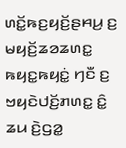ꤛꤢꤩ꤭ꤒꤢ꤬ꤟꤢꤩ꤬ꤔꤌꤣ꤬ ꤢ꤬ ꤗꤟꤢꤩ꤬ꤘꤤꤘꤛꤢ꤭ ꤒꤟꤢ꤭ꤒꤟꤢꤦ꤭ ꤚꤢꤪ ꤢ꤬ ꤠꤟꤢꤧꤓꤢꤩ꤬ꤊꤛꤢ꤭ ꤢꤨ꤭ ꤘꤣ ꤢꤧ꤬ꤞꤤ꤭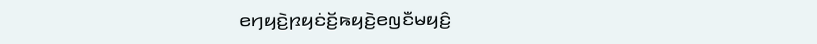ꤕꤚꤟꤢꤧ꤬ꤐꤟꤢꤦꤢꤩ꤬ꤒꤟꤢꤧ꤬ꤕꤜꤢꤪꤗꤟꤢꤨ꤬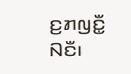ꤢ꤬ꤊꤜꤢꤪ꤭ ꤡꤢꤪ꤯